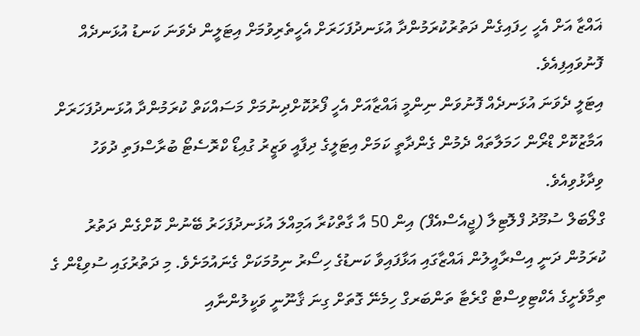ޣައްޒާ އަށް އެހީ ހިފައިގެން ދަތުރުކުރަމުންދާ އުޅަނދުފަހަރަށް އެހީތެރިވުމަށް އިޓަލީން ދެވަނަ ކަނޑު އުޅަނދެއް ފޮނުވައިފިއެވެ.
އިޓަލީ ދެވަނަ އުޅަނދެއް ފޮނުވަން ނިންމީ ޣައްޒާއަށް އެހީ ފޯރުކޮށްދިނުމަށް މަސައްކަތް ކުރަމުންދާ އުޅަނދުފަހަރަށް އަމާޒުކޮށް ޑްރޯން ހަމަލާތައް ދެމުން ގެންދާތީ ކަމަށް އިޓަލީގެ ދިފާއީ ވަޒީރު ގުއިޑޯ ކްރޮސެޓޯ ބުރާސްފަތި ދުވަހު ވިދާޅުވިއެވެ.
ގްލޯބަލް ސުމޫދު ފްލޮޓިލާ (ޖީއެސްއެފް) އިން 50 އާ ގާތްކުރާ އަމިއްލަ އުޅަނދުފަހަރު ބޭނުން ކޮށްގެން ދަތުރު ކުރަމުން ދަނީ އިސްރާއީލުން ޣައްޒާގައި އަޅާފައިވާ ކަނޑުގެ ހިސޯރު ނިމުމަކަށް ގެނައުމަށެވެ. މި ދަތުރުގައި ސުވިޑްން ގެ ތިމާވެށީގެ އެކްޓިވިސްޓް ގްރެޓާ ތަންބަރގް ހިމެނޭ ގޮތަށް ގިނަ ޤާނޫނީ ވަކީލުންނާއި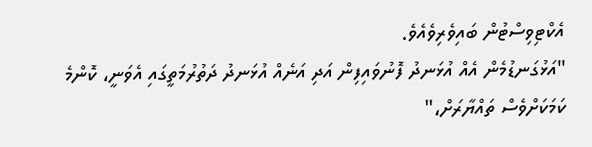އެކްޓިވިސްޓުން ބައިވެރިވެއެވެ.
"އަޅުގަނޑުމެން އެއް އުޅަނދު ފޮނުވައިފިން އަދި އަނެއް އުޅަނދު ދަތުރުމަތީގައި އެވަނީ، ކޮންމެ ކަމަކަށްވެސް ތައްޔާރަށް،"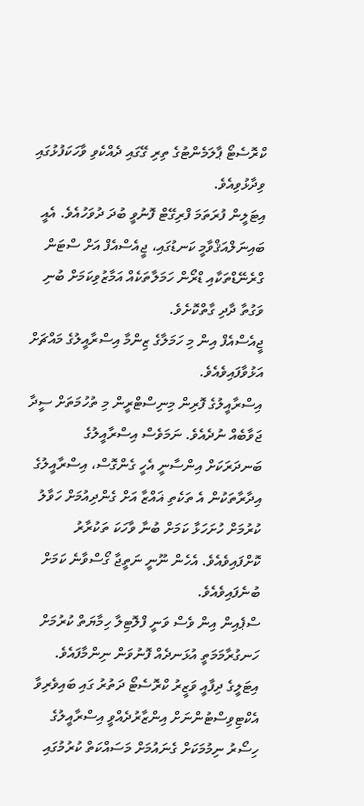ކްރޮސެޓޯ ޕާލަމެންޓުގެ ތިރި ގޭގައި ދެއްކެވި ވާހަކަފުޅުގައި ވިދާޅުވިއެވެ.
އިޓަލީން ފުރަތަމަ ފްރިގޭޓް ފޮނުވީ ބުދަ ދުވަހުއެވެ. އެއީ ބައިނަލްއަޤްވާމީ ކަނޑުގައި، ޖީއެސްއެފް އަށް ސްޓަން ގްރެނޭޑްތަކާއި ޑްރޯން ހަމަލާތަކެއް އަމާޒުވިކަމަށް ބުނި ވަގުތާ ދާދި ގާތްކޮށެވެ.
ޖީއެސްއެފް އިން މި ހަމަލާގެ ޒިންމާ އިސްރާއީލުގެ މައްޗަށް އަޅުވާފައިވެއެވެ.
އިސްރާއީލުގެ ފޮރިން މިނިސްޓްރީން މި ތުހުމަތަށް ސީދާ ޖަވާބެއް ނުދެއެވެ. ނަމަވެސް އިސްރާއީލުގެ ބަނދަރަކަށް އިންސާނީ އެހީ ގެންގޮސް، އިސްރާއީލުގެ އިދާރާތަކުން އެ ތަކެތި ޣައްޒާ އަށް ގެންދިއުމަށް ހަވާލު ކުރުމަށް ހުށަހަޅާ ކަމަށް ބުނާ ވާހަކަ ތަކުރާރު ކޮށްފައިވެއެވެ. އެހެން ނޫނީ ނަތީޖާ ގޯސްވާނެ ކަމަށް ބުނެފައިވެއެވެ.
ސްޕެއިން އިން ވެސް ވަނީ ފްލޮޓިލާ ހިމާޔަތް ކުރުމަށް ހަނގުރާމަމަތީ އުޅަނދެއް ފޮނުވަން ނިންމާފައެވެ.
އިޓަލީގެ ދިފާއީ ވަޒީރު ކްރޮސެޓޯ ދަތުރު ގައި ބައިވެރިވާ އެކްޓިވިސްޓުންނަށް އިންޒާރުދެއްވީ އިސްރާއީލުގެ ހިސޯރު ނިމުމަކަށް ގެނައުމަށް މަސައްކަތް ކުރުމުގައި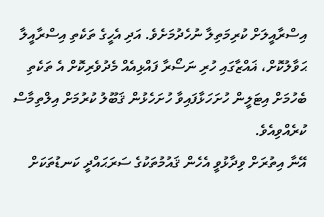އިސްރާއީލަށް ކުރިމަތިލާ ނުހެދުމަށެވެ. އަދި އެހީގެ ތަކެތި އިސްރާއީލާ ޙަވާލުކޮށް، ޣައްޒާގައި ހުރި ނަސޯރާ ފައްޅިއެއް މެދުވެރިކޮށް އެ ތަކެތި ބެހުމަށް އިޓަލީން ހުށަހަޅާފައިވާ ހުށަހެޅުން ޤަބޫލު ކުރުމަށް އިލްތިމާސް ކުރެއްވިއެވެ.
އޭނާ އިތުރަށް ވިދާޅުވީ އެހެން ޤައުމުތަކުގެ ސަރަޙައްދީ ކަނޑުތަކަށް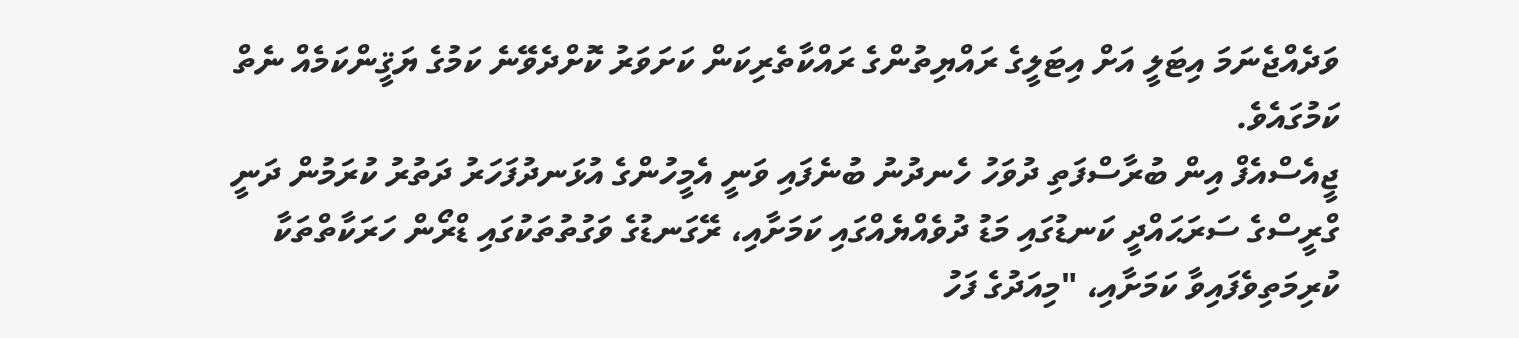ވަދެއްޖެނަމަ އިޓަލީ އަށް އިޓަލީގެ ރައްޔިތުންގެ ރައްކާތެރިކަން ކަށަވަރު ކޮށްދެވޭނެ ކަމުގެ ޔަޤީންކަމެއް ނެތް ކަމުގައެވެ.
ޖީއެސްއެފް އިން ބުރާސްފަތި ދުވަހު ހެނދުނު ބުނެފައި ވަނީ އެމީހުންގެ އުޅަނދުފަހަރު ދަތުރު ކުރަމުން ދަނީ ގްރީސްގެ ސަރަޙައްދީ ކަނޑުގައި މަޑު ދުވެއްޔެއްގައި ކަމަށާއި، ރޭގަނޑުގެ ވަގުތުތަކުގައި ޑްރޯން ހަރަކާތްތަކާ ކުރިމަތިވެފައިވާ ކަމަށާއި، "މިއަދުގެ ފަހު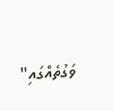ވަގުތެއްގައި"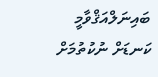ބައިނަލްއަޤްވާމީ ކަނޑަށް ނުކުތުމަށް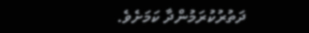ދަތުރުކުރަމުންދާ ކަމަށެވެ.